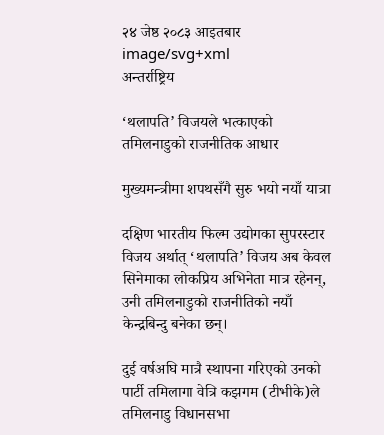२४ जेष्ठ २०८३ आइतबार
image/svg+xml
अन्तर्राष्ट्रिय

‘थलापति’ विजयले भत्काएको तमिलनाडुको राजनीतिक आधार

मुख्यमन्त्रीमा शपथसँगै सुरु भयो नयाँ यात्रा

दक्षिण भारतीय फिल्म उद्योगका सुपरस्टार विजय अर्थात् ‘थलापति’ विजय अब केवल सिनेमाका लोकप्रिय अभिनेता मात्र रहेनन्, उनी तमिलनाडुको राजनीतिको नयाँ केन्द्रबिन्दु बनेका छन्।

दुई वर्षअघि मात्रै स्थापना गरिएको उनको पार्टी तमिलागा वेत्रि कझगम (टीभीके)ले तमिलनाडु विधानसभा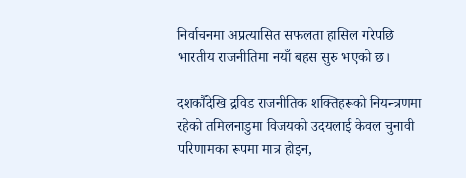निर्वाचनमा अप्रत्यासित सफलता हासिल गरेपछि भारतीय राजनीतिमा नयाँ बहस सुरु भएको छ।

दशकौँदेखि द्रविड राजनीतिक शक्तिहरूको नियन्त्रणमा रहेको तमिलनाडुमा विजयको उदयलाई केवल चुनावी परिणामका रूपमा मात्र होइन,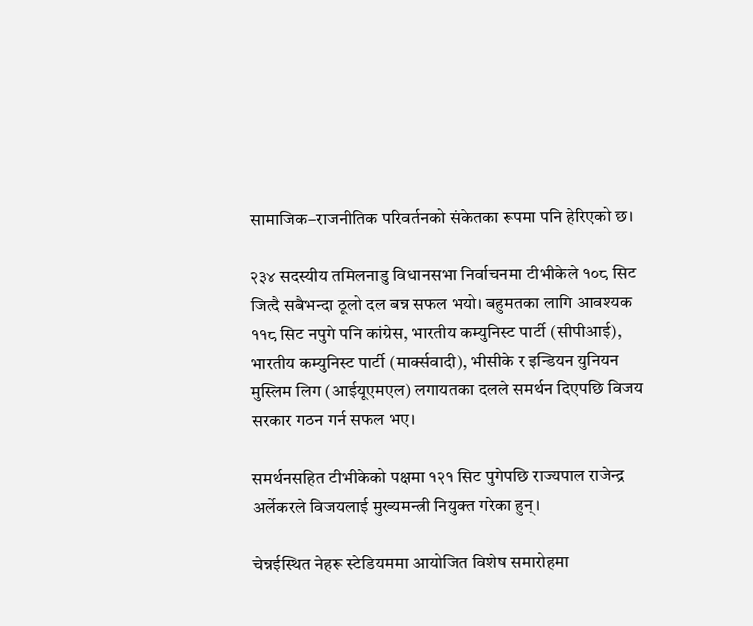सामाजिक–राजनीतिक परिवर्तनको संकेतका रूपमा पनि हेरिएको छ।

२३४ सदस्यीय तमिलनाडु विधानसभा निर्वाचनमा टीभीकेले १०८ सिट जित्दै सबैभन्दा ठूलो दल बन्न सफल भयो। बहुमतका लागि आवश्यक ११८ सिट नपुगे पनि कांग्रेस, भारतीय कम्युनिस्ट पार्टी (सीपीआई), भारतीय कम्युनिस्ट पार्टी (मार्क्सवादी), भीसीके र इन्डियन युनियन मुस्लिम लिग (आईयूएमएल) लगायतका दलले समर्थन दिएपछि विजय सरकार गठन गर्न सफल भए।

समर्थनसहित टीभीकेको पक्षमा १२१ सिट पुगेपछि राज्यपाल राजेन्द्र अर्लेकरले विजयलाई मुख्यमन्त्री नियुक्त गरेका हुन्।

चेन्नईस्थित नेहरू स्टेडियममा आयोजित विशेष समारोहमा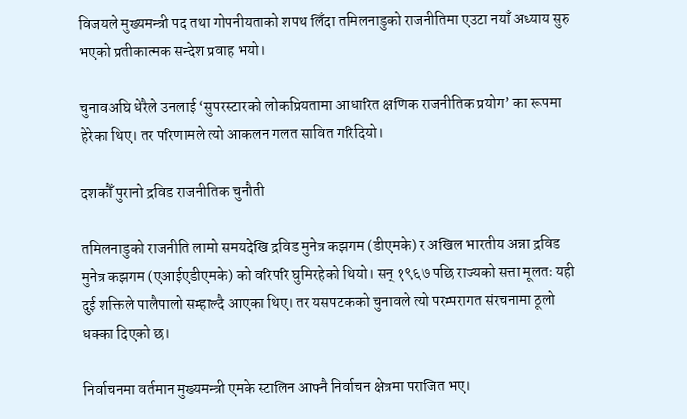विजयले मुख्यमन्त्री पद तथा गोपनीयताको शपथ लिँदा तमिलनाडुको राजनीतिमा एउटा नयाँ अध्याय सुरु भएको प्रतीकात्मक सन्देश प्रवाह भयो।

चुनावअघि धेरैले उनलाई ‘सुपरस्टारको लोकप्रियतामा आधारित क्षणिक राजनीतिक प्रयोग’ का रूपमा हेरेका थिए। तर परिणामले त्यो आकलन गलत सावित गरिदियो।

दशकौँ पुरानो द्रविड राजनीतिक चुनौती

तमिलनाडुको राजनीति लामो समयदेखि द्रविड मुनेत्र कझगम (डीएमके) र अखिल भारतीय अन्ना द्रविड मुनेत्र कझगम (एआईएडीएमके) को वरिपरि घुमिरहेको थियो। सन् १९६७ पछि राज्यको सत्ता मूलतः यही दुई शक्तिले पालैपालो सम्हाल्दै आएका थिए। तर यसपटकको चुनावले त्यो परम्परागत संरचनामा ठूलो धक्का दिएको छ।

निर्वाचनमा वर्तमान मुख्यमन्त्री एमके स्टालिन आफ्नै निर्वाचन क्षेत्रमा पराजित भए।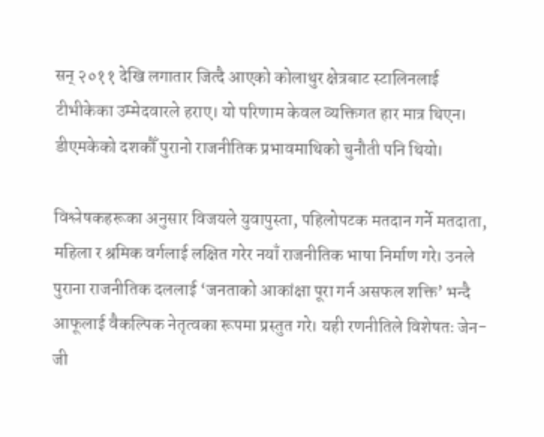सन् २०११ देखि लगातार जित्दै आएको कोलाथुर क्षेत्रबाट स्टालिनलाई टीभीकेका उम्मेदवारले हराए। यो परिणाम केवल व्यक्तिगत हार मात्र थिएन। डीएमकेको दशकौँ पुरानो राजनीतिक प्रभावमाथिको चुनौती पनि थियो।

विश्लेषकहरूका अनुसार विजयले युवापुस्ता, पहिलोपटक मतदान गर्ने मतदाता, महिला र श्रमिक वर्गलाई लक्षित गरेर नयाँ राजनीतिक भाषा निर्माण गरे। उनले पुराना राजनीतिक दललाई ‘जनताको आकांक्षा पूरा गर्न असफल शक्ति’ भन्दै आफूलाई वैकल्पिक नेतृत्वका रूपमा प्रस्तुत गरे। यही रणनीतिले विशेषतः जेन-जी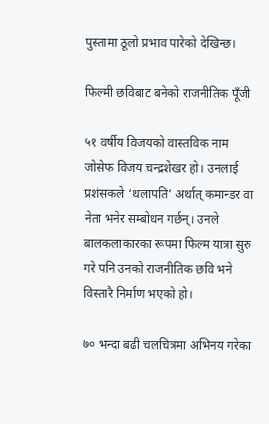पुस्तामा ठूलो प्रभाव पारेको देखिन्छ।

फिल्मी छविबाट बनेको राजनीतिक पूँजी

५१ वर्षीय विजयको वास्तविक नाम जोसेफ विजय चन्द्रशेखर हो। उनलाई प्रशंसकले ‘थलापति’ अर्थात् कमान्डर वा नेता भनेर सम्बोधन गर्छन्। उनले बालकलाकारका रूपमा फिल्म यात्रा सुरु गरे पनि उनको राजनीतिक छवि भने विस्तारै निर्माण भएको हो।

७० भन्दा बढी चलचित्रमा अभिनय गरेका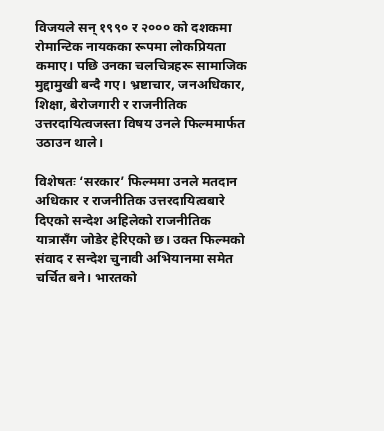विजयले सन् १९९० र २००० को दशकमा रोमान्टिक नायकका रूपमा लोकप्रियता कमाए। पछि उनका चलचित्रहरू सामाजिक मुद्दामुखी बन्दै गए। भ्रष्टाचार, जनअधिकार, शिक्षा, बेरोजगारी र राजनीतिक उत्तरदायित्वजस्ता विषय उनले फिल्ममार्फत उठाउन थाले।

विशेषतः ‘सरकार’ फिल्ममा उनले मतदान अधिकार र राजनीतिक उत्तरदायित्वबारे दिएको सन्देश अहिलेको राजनीतिक यात्रासँग जोडेर हेरिएको छ। उक्त फिल्मको संवाद र सन्देश चुनावी अभियानमा समेत चर्चित बने। भारतको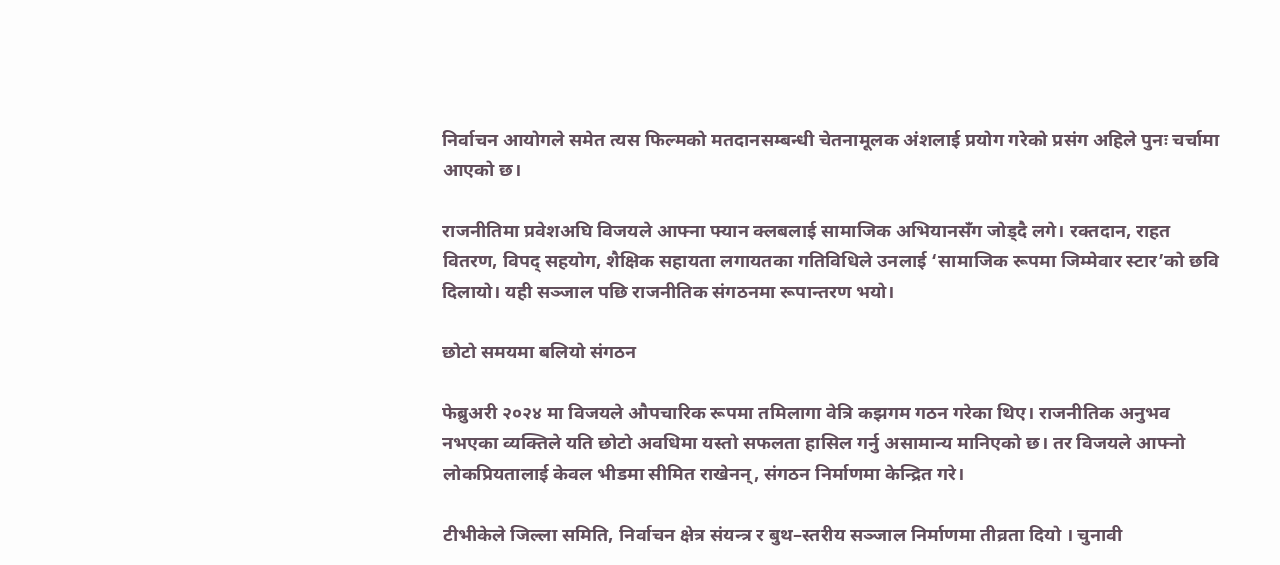निर्वाचन आयोगले समेत त्यस फिल्मको मतदानसम्बन्धी चेतनामूलक अंशलाई प्रयोग गरेको प्रसंग अहिले पुनः चर्चामा आएको छ।

राजनीतिमा प्रवेशअघि विजयले आफ्ना फ्यान क्लबलाई सामाजिक अभियानसँग जोड्दै लगे। रक्तदान, राहत वितरण, विपद् सहयोग, शैक्षिक सहायता लगायतका गतिविधिले उनलाई ‘सामाजिक रूपमा जिम्मेवार स्टार’को छवि दिलायो। यही सञ्जाल पछि राजनीतिक संगठनमा रूपान्तरण भयो।

छोटो समयमा बलियो संगठन

फेब्रुअरी २०२४ मा विजयले औपचारिक रूपमा तमिलागा वेत्रि कझगम गठन गरेका थिए। राजनीतिक अनुभव नभएका व्यक्तिले यति छोटो अवधिमा यस्तो सफलता हासिल गर्नु असामान्य मानिएको छ। तर विजयले आफ्नो लोकप्रियतालाई केवल भीडमा सीमित राखेनन्, संगठन निर्माणमा केन्द्रित गरे।

टीभीकेले जिल्ला समिति, निर्वाचन क्षेत्र संयन्त्र र बुथ–स्तरीय सञ्जाल निर्माणमा तीव्रता दियो । चुनावी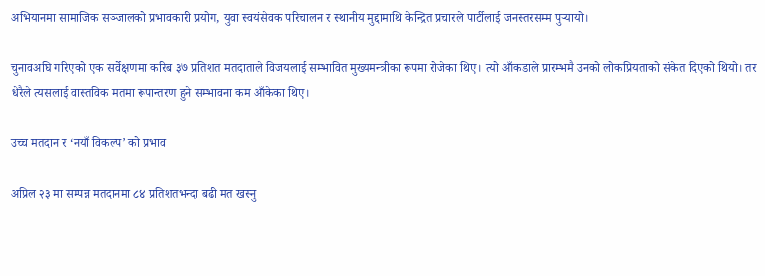अभियानमा सामाजिक सञ्जालको प्रभावकारी प्रयोग, युवा स्वयंसेवक परिचालन र स्थानीय मुद्दामाथि केन्द्रित प्रचारले पार्टीलाई जनस्तरसम्म पुर्‍यायो।

चुनावअघि गरिएको एक सर्वेक्षणमा करिब ३७ प्रतिशत मतदाताले विजयलाई सम्भावित मुख्यमन्त्रीका रूपमा रोजेका थिए। त्यो आँकडाले प्रारम्भमै उनको लोकप्रियताको संकेत दिएको थियो। तर धेरैले त्यसलाई वास्तविक मतमा रूपान्तरण हुने सम्भावना कम आँकेका थिए।

उच्च मतदान र ‘नयाँ विकल्प’ को प्रभाव

अप्रिल २३ मा सम्पन्न मतदानमा ८४ प्रतिशतभन्दा बढी मत खस्नु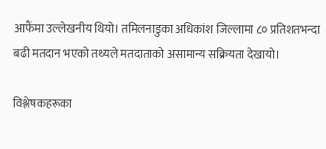आफैंमा उल्लेखनीय थियो। तमिलनाडुका अधिकांश जिल्लामा ८० प्रतिशतभन्दा बढी मतदान भएको तथ्यले मतदाताको असामान्य सक्रियता देखायो।

विश्लेषकहरूका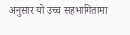अनुसार यो उच्च सहभागितामा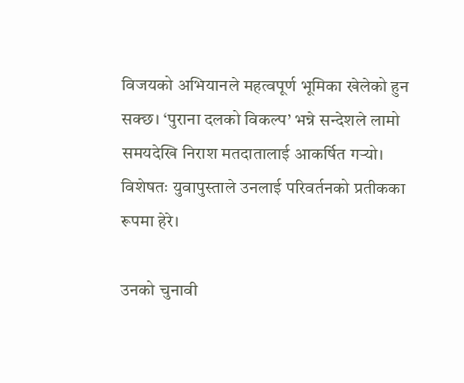विजयको अभियानले महत्वपूर्ण भूमिका खेलेको हुन सक्छ। ‘पुराना दलको विकल्प’ भन्ने सन्देशले लामो समयदेखि निराश मतदातालाई आकर्षित गर्‍यो। विशेषतः युवापुस्ताले उनलाई परिवर्तनको प्रतीकका रूपमा हेरे।

उनको चुनावी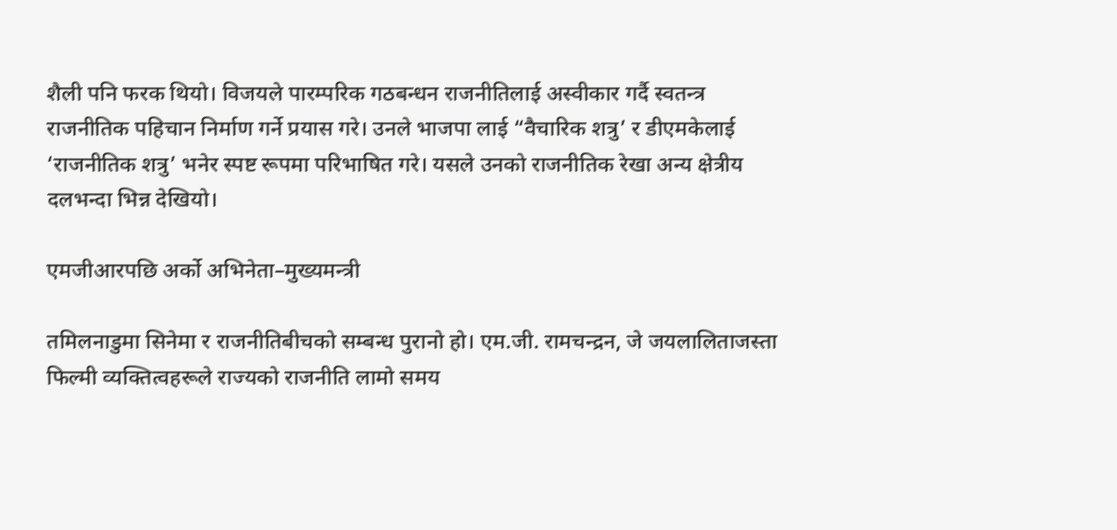शैली पनि फरक थियो। विजयले पारम्परिक गठबन्धन राजनीतिलाई अस्वीकार गर्दै स्वतन्त्र राजनीतिक पहिचान निर्माण गर्ने प्रयास गरे। उनले भाजपा लाई “वैचारिक शत्रु’ र डीएमकेलाई ‘राजनीतिक शत्रु’ भनेर स्पष्ट रूपमा परिभाषित गरे। यसले उनको राजनीतिक रेखा अन्य क्षेत्रीय दलभन्दा भिन्न देखियो।

एमजीआरपछि अर्को अभिनेता–मुख्यमन्त्री

तमिलनाडुमा सिनेमा र राजनीतिबीचको सम्बन्ध पुरानो हो। एम.जी. रामचन्द्रन, जे जयलालिताजस्ता फिल्मी व्यक्तित्वहरूले राज्यको राजनीति लामो समय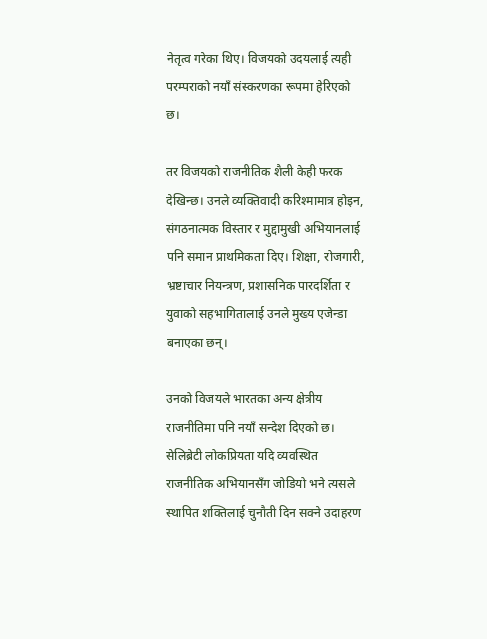नेतृत्व गरेका थिए। विजयको उदयलाई त्यही परम्पराको नयाँ संस्करणका रूपमा हेरिएको छ।

तर विजयको राजनीतिक शैली केही फरक देखिन्छ। उनले व्यक्तिवादी करिश्मामात्र होइन, संगठनात्मक विस्तार र मुद्दामुखी अभियानलाई पनि समान प्राथमिकता दिए। शिक्षा, रोजगारी, भ्रष्टाचार नियन्त्रण, प्रशासनिक पारदर्शिता र युवाको सहभागितालाई उनले मुख्य एजेन्डा बनाएका छन्।

उनको विजयले भारतका अन्य क्षेत्रीय राजनीतिमा पनि नयाँ सन्देश दिएको छ। सेलिब्रेटी लोकप्रियता यदि व्यवस्थित राजनीतिक अभियानसँग जोडियो भने त्यसले स्थापित शक्तिलाई चुनौती दिन सक्ने उदाहरण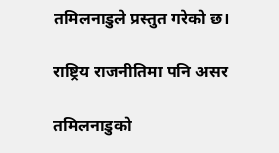तमिलनाडुले प्रस्तुत गरेको छ।

राष्ट्रिय राजनीतिमा पनि असर

तमिलनाडुको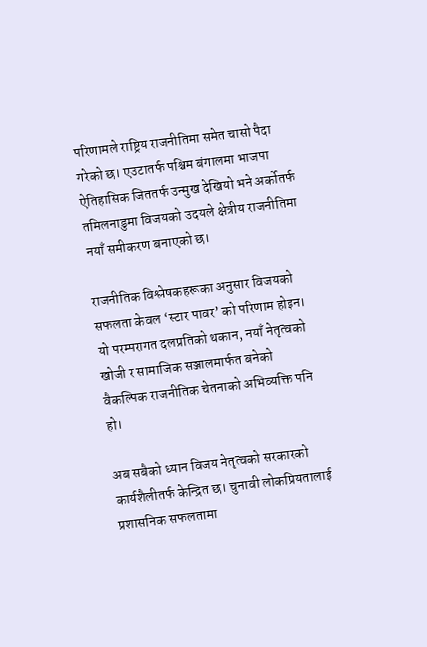परिणामले राष्ट्रिय राजनीतिमा समेत चासो पैदा गरेको छ। एउटातर्फ पश्चिम बंगालमा भाजपा ऐतिहासिक जिततर्फ उन्मुख देखियो भने अर्कोतर्फ तमिलनाडुमा विजयको उदयले क्षेत्रीय राजनीतिमा नयाँ समीकरण बनाएको छ।

राजनीतिक विश्लेषकहरूका अनुसार विजयको सफलता केवल ‘स्टार पावर’ को परिणाम होइन। यो परम्परागत दलप्रतिको थकान, नयाँ नेतृत्वको खोजी र सामाजिक सञ्जालमार्फत बनेको वैकल्पिक राजनीतिक चेतनाको अभिव्यक्ति पनि हो।

अब सबैको ध्यान विजय नेतृत्वको सरकारको कार्यशैलीतर्फ केन्द्रित छ। चुनावी लोकप्रियतालाई प्रशासनिक सफलतामा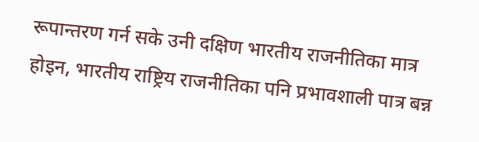रूपान्तरण गर्न सके उनी दक्षिण भारतीय राजनीतिका मात्र होइन, भारतीय राष्ट्रिय राजनीतिका पनि प्रभावशाली पात्र बन्न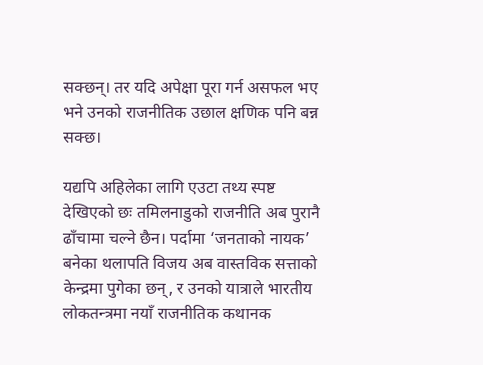सक्छन्। तर यदि अपेक्षा पूरा गर्न असफल भए भने उनको राजनीतिक उछाल क्षणिक पनि बन्न सक्छ।

यद्यपि अहिलेका लागि एउटा तथ्य स्पष्ट देखिएको छः तमिलनाडुको राजनीति अब पुरानै ढाँचामा चल्ने छैन। पर्दामा ‘जनताको नायक’ बनेका थलापति विजय अब वास्तविक सत्ताको केन्द्रमा पुगेका छन्, र उनको यात्राले भारतीय लोकतन्त्रमा नयाँ राजनीतिक कथानक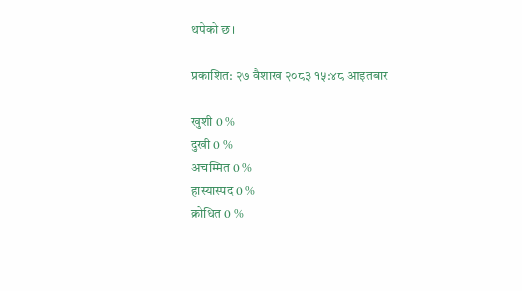थपेको छ।

प्रकाशित: २७ वैशाख २०८३ १५:४८ आइतबार

खुशी 0 %
दुखी 0 %
अचम्मित 0 %
हास्यास्पद 0 %
क्रोधित 0 %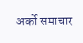अर्को समाचार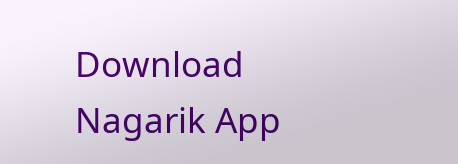Download Nagarik App